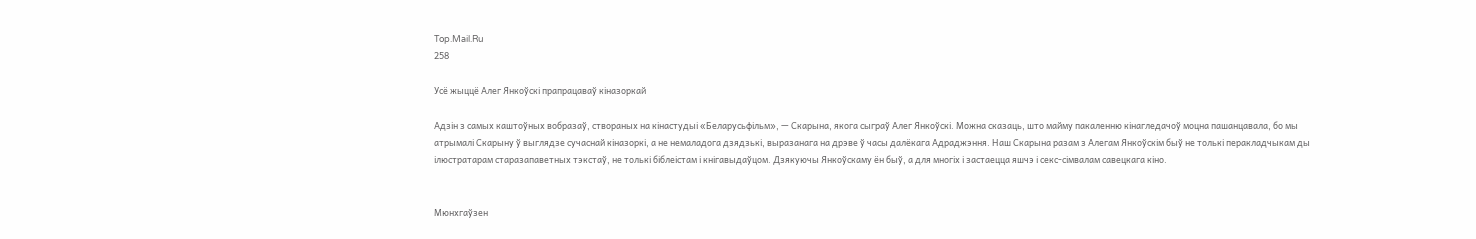Top.Mail.Ru
258

Усё жыццё Алег Янкоўскі прапрацаваў кіназоркай

Адзін з самых каштоўных вобразаў, створаных на кінастудыі «Беларусьфільм», — Скарына, якога сыграў Алег Янкоўскі. Можна сказаць, што майму пакаленню кінагледачоў моцна пашанцавала, бо мы атрымалі Скарыну ў выглядзе сучаснай кіназоркі, а не немаладога дзядзькі, выразанага на дрэве ў часы далёкага Адраджэння. Наш Скарына разам з Алегам Янкоўскім быў не толькі перакладчыкам ды ілюстратарам старазапаветных тэкстаў, не толькі біблеістам і кнігавыдаўцом. Дзякуючы Янкоўскаму ён быў, а для многіх і застаецца яшчэ і секс-сімвалам савецкага кіно.


Мюнхгаўзен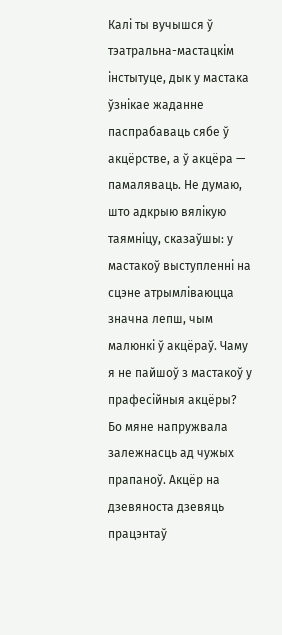Калі ты вучышся ў тэатральна-мастацкім інстытуце, дык у мастака ўзнікае жаданне паспрабаваць сябе ў акцёрстве, а ў акцёра — памаляваць. Не думаю, што адкрыю вялікую таямніцу, сказаўшы: у мастакоў выступленні на сцэне атрымліваюцца значна лепш, чым малюнкі ў акцёраў. Чаму я не пайшоў з мастакоў у прафесійныя акцёры? Бо мяне напружвала залежнасць ад чужых прапаноў. Акцёр на дзевяноста дзевяць працэнтаў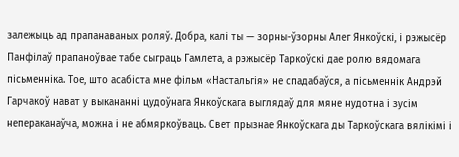залежыць ад прапанаваных роляў. Добра, калі ты — зорны-ўзорны Алег Янкоўскі, і рэжысёр Панфілаў прапаноўвае табе сыграць Гамлета, а рэжысёр Таркоўскі дае ролю вядомага пісьменніка. Тое, што асабіста мне фільм «Настальгія» не спадабаўся, а пісьменнік Андрэй Гарчакоў нават у выкананні цудоўнага Янкоўскага выглядаў для мяне нудотна і зусім непераканаўча, можна і не абмяркоўваць. Свет прызнае Янкоўскага ды Таркоўскага вялікімі і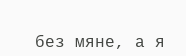без мяне, а я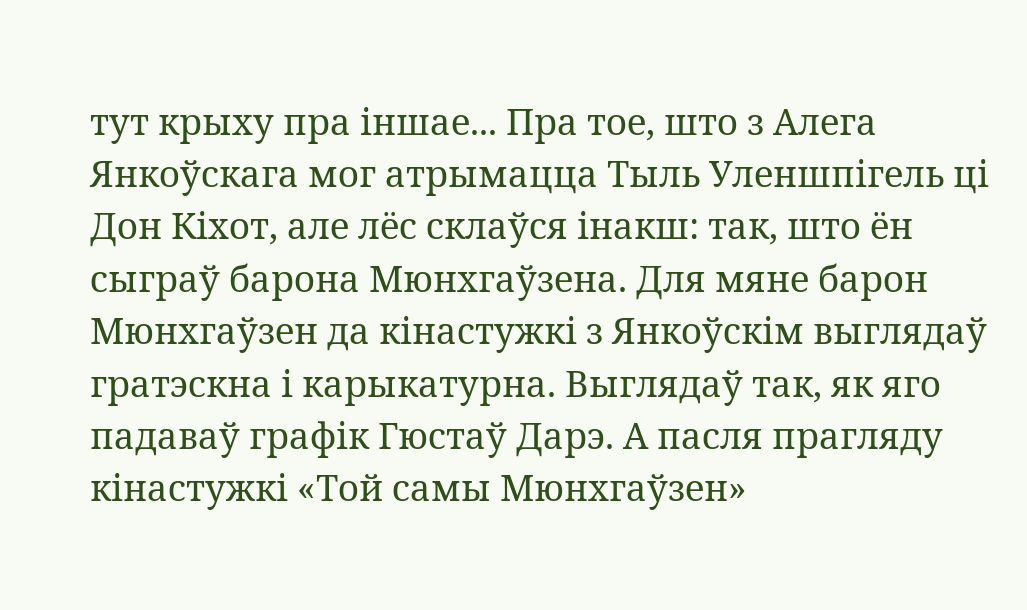тут крыху пра іншае... Пра тое, што з Алега Янкоўскага мог атрымацца Тыль Уленшпігель ці Дон Кіхот, але лёс склаўся інакш: так, што ён сыграў барона Мюнхгаўзена. Для мяне барон Мюнхгаўзен да кінастужкі з Янкоўскім выглядаў гратэскна і карыкатурна. Выглядаў так, як яго падаваў графік Гюстаў Дарэ. А пасля прагляду кінастужкі «Той самы Мюнхгаўзен»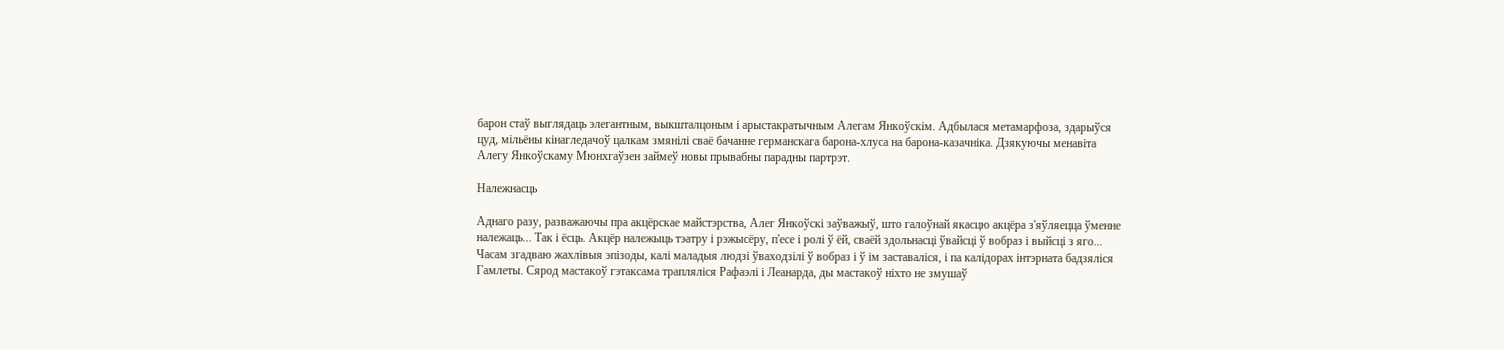барон стаў выглядаць элегантным, выкшталцоным і арыстакратычным Алегам Янкоўскім. Адбылася метамарфоза, здарыўся цуд, мільёны кінагледачоў цалкам змянілі сваё бачанне германскага барона-хлуса на барона-казачніка. Дзякуючы менавіта Алегу Янкоўскаму Мюнхгаўзен займеў новы прывабны парадны партрэт.

Належнасць

Аднаго разу, разважаючы пра акцёрскае майстэрства, Алег Янкоўскі заўважыў, што галоўнай якасцю акцёра з'яўляецца ўменне належаць... Так і ёсць. Акцёр належыць тэатру і рэжысёру, п'есе і ролі ў ёй, сваёй здольнасці ўвайсці ў вобраз і выйсці з яго... Часам згадваю жахлівыя эпізоды, калі маладыя людзі ўваходзілі ў вобраз і ў ім заставаліся, і па калідорах інтэрната бадзяліся Гамлеты. Сярод мастакоў гэтаксама трапляліся Рафаэлі і Леанарда, ды мастакоў ніхто не змушаў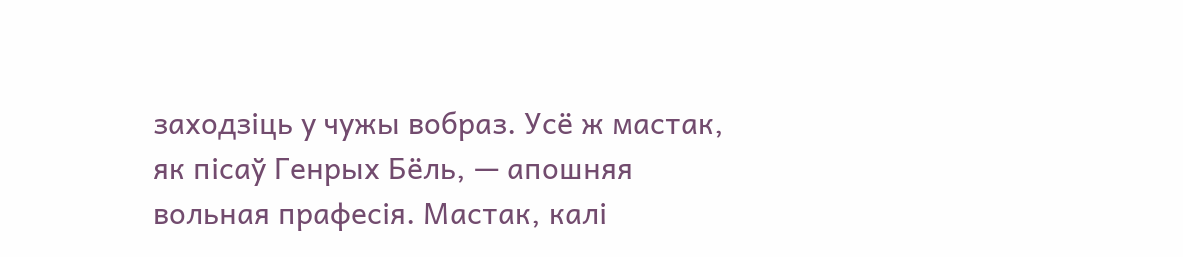заходзіць у чужы вобраз. Усё ж мастак, як пісаў Генрых Бёль, — апошняя вольная прафесія. Мастак, калі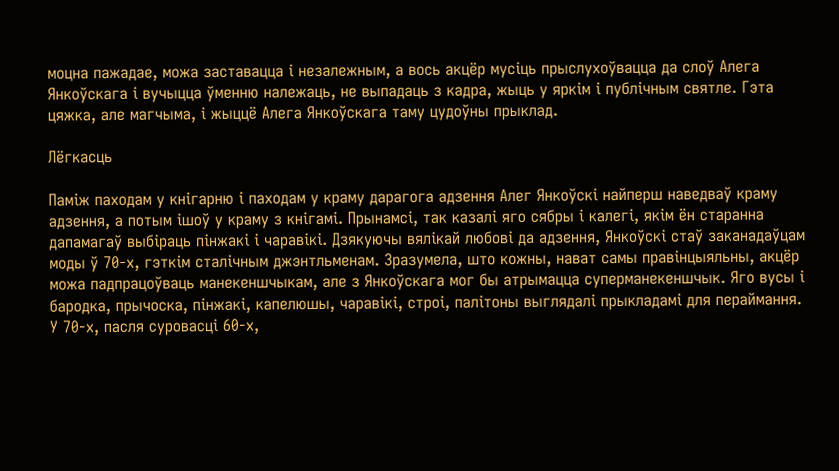моцна пажадае, можа заставацца і незалежным, а вось акцёр мусіць прыслухоўвацца да слоў Алега Янкоўскага і вучыцца ўменню належаць, не выпадаць з кадра, жыць у яркім і публічным святле. Гэта цяжка, але магчыма, і жыццё Алега Янкоўскага таму цудоўны прыклад.

Лёгкасць

Паміж паходам у кнігарню і паходам у краму дарагога адзення Алег Янкоўскі найперш наведваў краму адзення, а потым ішоў у краму з кнігамі. Прынамсі, так казалі яго сябры і калегі, якім ён старанна дапамагаў выбіраць пінжакі і чаравікі. Дзякуючы вялікай любові да адзення, Янкоўскі стаў заканадаўцам моды ў 70-х, гэткім сталічным джэнтльменам. Зразумела, што кожны, нават самы правінцыяльны, акцёр можа падпрацоўваць манекеншчыкам, але з Янкоўскага мог бы атрымацца суперманекеншчык. Яго вусы і бародка, прычоска, пінжакі, капелюшы, чаравікі, строі, палітоны выглядалі прыкладамі для пераймання. У 70-х, пасля суровасці 60-х,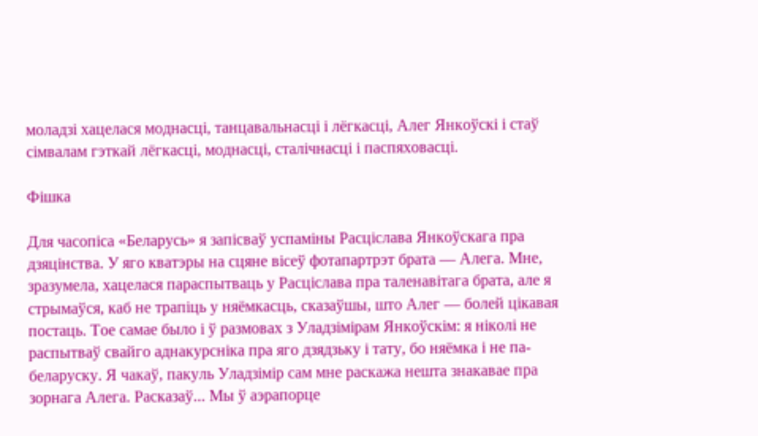моладзі хацелася моднасці, танцавальнасці і лёгкасці, Алег Янкоўскі і стаў сімвалам гэткай лёгкасці, моднасці, сталічнасці і паспяховасці.

Фішка

Для часопіса «Беларусь» я запісваў успаміны Расціслава Янкоўскага пра дзяцінства. У яго кватэры на сцяне вісеў фотапартрэт брата — Алега. Мне, зразумела, хацелася параспытваць у Расціслава пра таленавітага брата, але я стрымаўся, каб не трапіць у няёмкасць, сказаўшы, што Алег — болей цікавая постаць. Тое самае было і ў размовах з Уладзімірам Янкоўскім: я ніколі не распытваў свайго аднакурсніка пра яго дзядзьку і тату, бо няёмка і не па-беларуску. Я чакаў, пакуль Уладзімір сам мне раскажа нешта знакавае пра зорнага Алега. Расказаў... Мы ў аэрапорце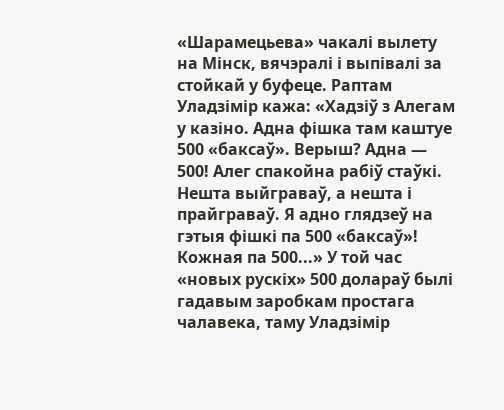«Шарамецьева» чакалі вылету на Мінск, вячэралі і выпівалі за стойкай у буфеце. Раптам Уладзімір кажа: «Хадзіў з Алегам у казіно. Адна фішка там каштуе 500 «баксаў». Верыш? Адна — 500! Алег спакойна рабіў стаўкі. Нешта выйграваў, а нешта і прайграваў. Я адно глядзеў на гэтыя фішкі па 500 «баксаў»! Кожная па 500...» У той час «новых рускіх» 500 долараў былі гадавым заробкам простага чалавека, таму Уладзімір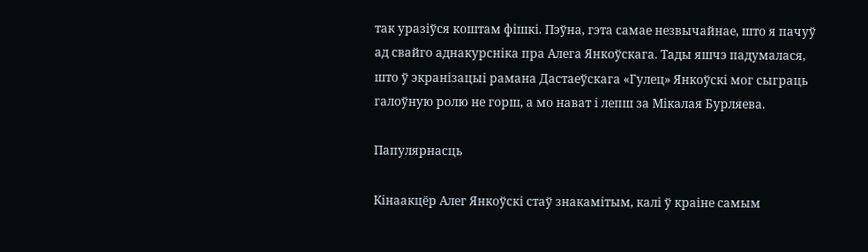так уразіўся коштам фішкі. Пэўна, гэта самае незвычайнае, што я пачуў ад свайго аднакурсніка пра Алега Янкоўскага. Тады яшчэ падумалася, што ў экранізацыі рамана Дастаеўскага «Гулец» Янкоўскі мог сыграць галоўную ролю не горш, а мо нават і лепш за Мікалая Бурляева.

Папулярнасць

Кінаакцёр Алег Янкоўскі стаў знакамітым, калі ў краіне самым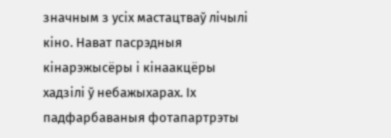значным з усіх мастацтваў лічылі кіно. Нават пасрэдныя кінарэжысёры і кінаакцёры хадзілі ў небажыхарах. Іх падфарбаваныя фотапартрэты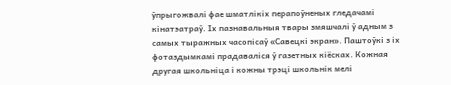ўпрыгожвалі фае шматлікіх перапоўненых гледачамі кінатэатраў. Іх пазнавальныя твары змяшчалі ў адным з самых тыражных часопісаў «Савецкі экран». Паштоўкі з іх фотаздымкамі прадаваліся ў газетных кіёсках. Кожная другая школьніца і кожны трэці школьнік мелі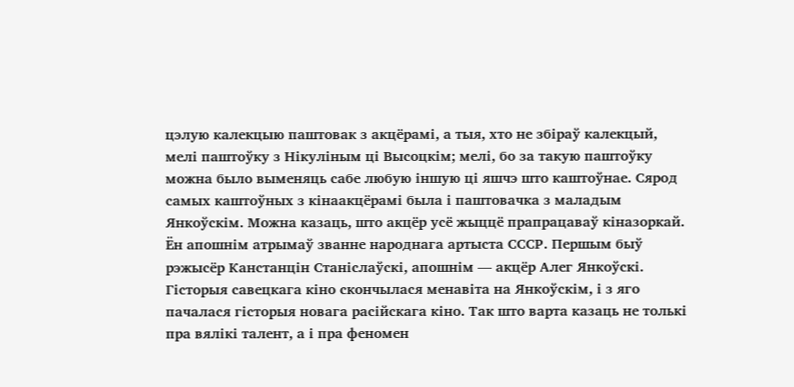цэлую калекцыю паштовак з акцёрамі, а тыя, хто не збіраў калекцый, мелі паштоўку з Нікуліным ці Высоцкім; мелі, бо за такую паштоўку можна было выменяць сабе любую іншую ці яшчэ што каштоўнае. Сярод самых каштоўных з кінаакцёрамі была і паштовачка з маладым Янкоўскім. Можна казаць, што акцёр усё жыццё прапрацаваў кіназоркай. Ён апошнім атрымаў званне народнага артыста СССР. Першым быў рэжысёр Канстанцін Станіслаўскі, апошнім — акцёр Алег Янкоўскі. Гісторыя савецкага кіно скончылася менавіта на Янкоўскім, і з яго пачалася гісторыя новага расійскага кіно. Так што варта казаць не толькі пра вялікі талент, а і пра феномен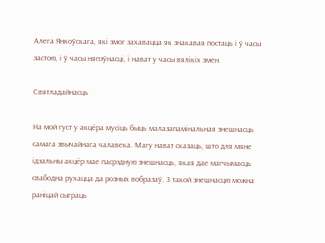Алега Янкоўскага, які змог захавацца як знакавая постаць і ў часы застою, і ў часы няпэўнасці, і нават у часы вялікіх змен.

Святладайнасць

На мой густ у акцёра мусіць быць малазапамінальная знешнасць самага звычайнага чалавека. Магу нават сказаць, што для мяне ідэальны акцёр мае пасрэдную знешнасць, якая дае магчымасць свабодна рухацца да розных вобразаў. З такой знешнасцю можна раніцай сыграць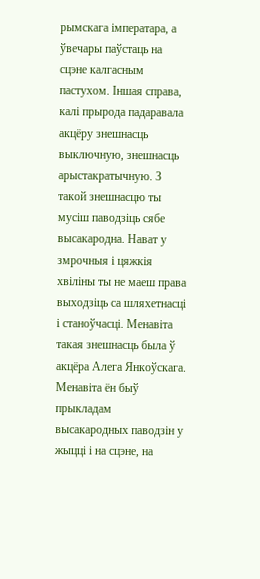рымскага імператара, а ўвечары паўстаць на сцэне калгасным пастухом. Іншая справа, калі прырода падаравала акцёру знешнасць выключную, знешнасць арыстакратычную. З такой знешнасцю ты мусіш паводзіць сябе высакародна. Нават у змрочныя і цяжкія хвіліны ты не маеш права выходзіць са шляхетнасці і станоўчасці. Менавіта такая знешнасць была ў акцёра Алега Янкоўскага. Менавіта ён быў прыкладам высакародных паводзін у жыцці і на сцэне, на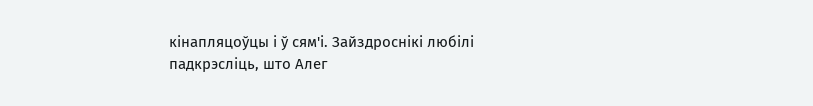кінапляцоўцы і ў сям'і. Зайздроснікі любілі падкрэсліць, што Алег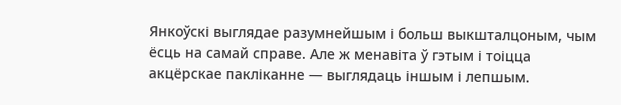Янкоўскі выглядае разумнейшым і больш выкшталцоным, чым ёсць на самай справе. Але ж менавіта ў гэтым і тоіцца акцёрскае пакліканне — выглядаць іншым і лепшым.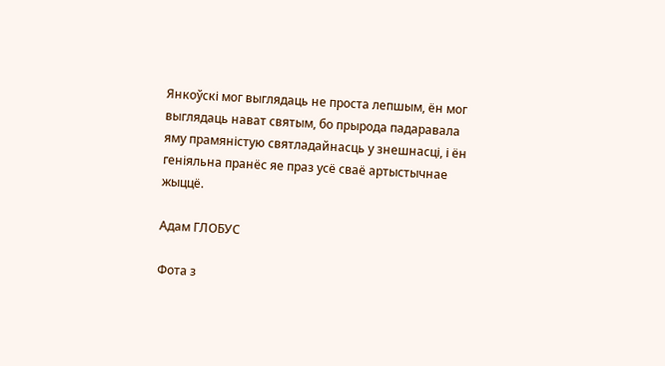Янкоўскі мог выглядаць не проста лепшым, ён мог выглядаць нават святым, бо прырода падаравала яму прамяністую святладайнасць у знешнасці, і ён геніяльна пранёс яе праз усё сваё артыстычнае жыццё.

Адам ГЛОБУС

Фота з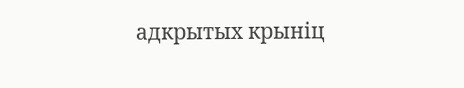адкрытых крыніц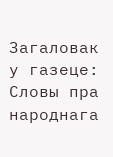Загаловак у газеце: Словы пра народнага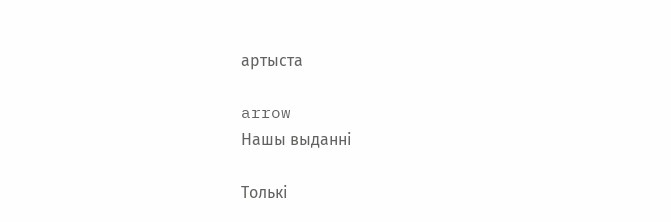артыста

arrow
Нашы выданні

Толькі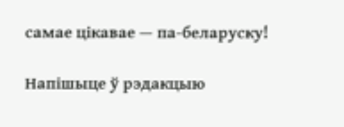самае цікавае — па-беларуску!

Напішыце ў рэдакцыю